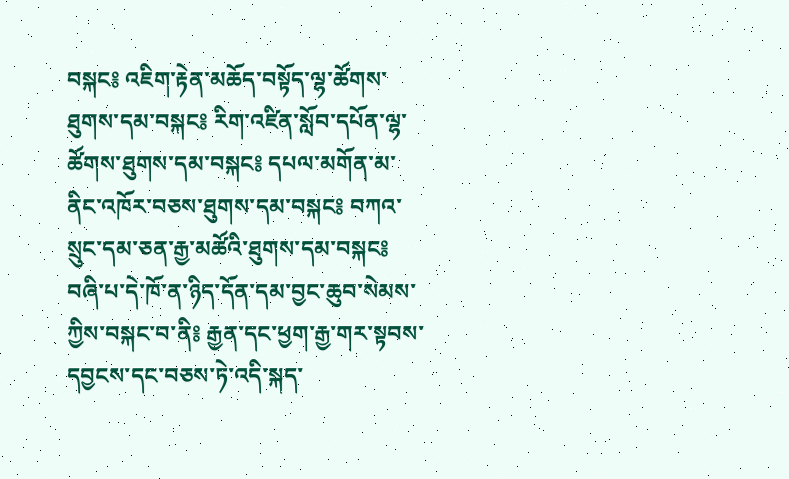བསྐང༔ འཇིག་རྟེན་མཆོད་བསྟོད་ལྷ་ཚོགས་ཐུགས་དམ་བསྐང༔ རིག་འཛིན་སློབ་དཔོན་ལྷ་ཚོགས་ཐུགས་དམ་བསྐང༔ དཔལ་མགོན་མ་ནིང་འཁོར་བཅས་ཐུགས་དམ་བསྐང༔ བཀའ་སྲུང་དམ་ཅན་རྒྱ་མཚོའི་ཐུགས་དམ་བསྐང༔ བཞི་པ་དེ་ཁོ་ན་ཉིད་དོན་དམ་བྱང་ཆུབ་སེམས་ཀྱིས་བསྐང་བ་ནི༔ རྒྱན་དང་ཕྱག་རྒྱ་གར་སྟབས་དབྱངས་དང་བཅས་ཏེ་འདི་སྐད་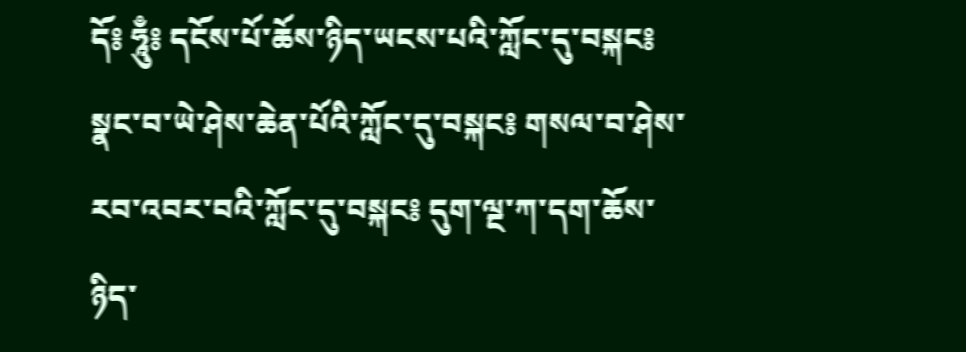དོ༔ ཧཱུྃ༔ དངོས་པོ་ཆོས་ཉིད་ཡངས་པའི་ཀློང་དུ་བསྐང༔ སྣང་བ་ཡེ་ཤེས་ཆེན་པོའི་ཀློང་དུ་བསྐང༔ གསལ་བ་ཤེས་རབ་འབར་བའི་ཀློང་དུ་བསྐང༔ དུག་ལྔ་ཀ་དག་ཆོས་ཉིད་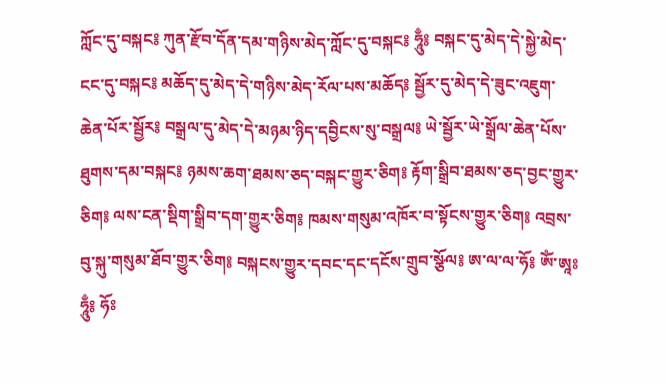ཀློང་དུ་བསྐང༔ ཀུན་རྫོབ་དོན་དམ་གཉིས་མེད་ཀློང་དུ་བསྐང༔ ཧཱུྃ༔ བསྐང་དུ་མེད་དེ་སྐྱེ་མེད་ངང་དུ་བསྐང༔ མཆོད་དུ་མེད་དེ་གཉིས་མེད་རོལ་པས་མཆོད༔ སྦྱོར་དུ་མེད་དེ་ཟུང་འཇུག་ཆེན་པོར་སྦྱོར༔ བསྒྲལ་དུ་མེད་དེ་མཉམ་ཉིད་དབྱིངས་སུ་བསྒྲལ༔ ཡེ་སྦྱོར་ཡེ་སྒྲོལ་ཆེན་པོས་ཐུགས་དམ་བསྐང༔ ཉམས་ཆག་ཐམས་ཅད་བསྐང་གྱུར་ཅིག༔ རྟོག་སྒྲིབ་ཐམས་ཅད་བྱང་གྱུར་ཅིག༔ ལས་ངན་སྡིག་སྒྲིབ་དག་གྱུར་ཅིག༔ ཁམས་གསུམ་འཁོར་བ་སྟོངས་གྱུར་ཅིག༔ འབྲས་བུ་སྐུ་གསུམ་ཐོབ་གྱུར་ཅིག༔ བསྐངས་གྱུར་དབང་དང་དངོས་གྲུབ་སྩོལ༔ ཨ་ལ་ལ་ཧོ༔ ཨོཾ་ཨཱཿཧཱུྃ༔ ཧོཿ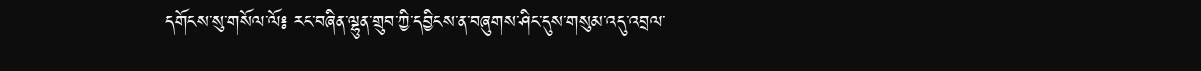དགོངས་སུ་གསོལ་ལོ༔ རང་བཞིན་ལྷུན་གྲུབ་ཀྱི་དབྱིངས་ན་བཞུགས་ཤིང་དུས་གསུམ་འདུ་འབྲལ་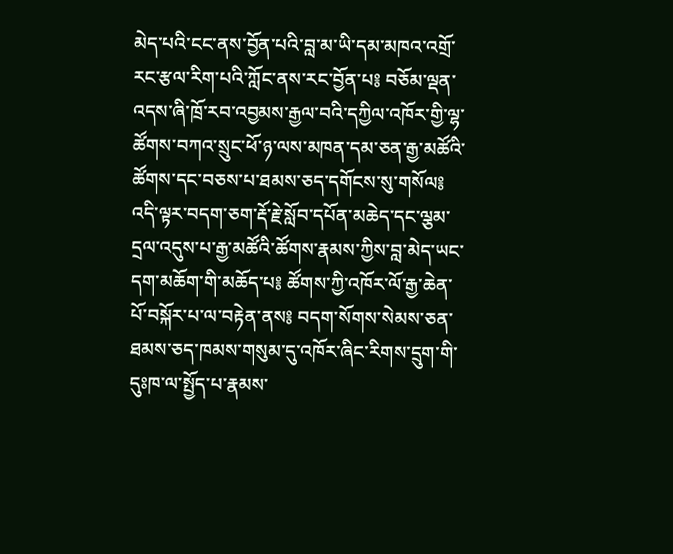མེད་པའི་ངང་ནས་བྱོན་པའི་བླ་མ་ཡི་དམ་མཁའ་འགྲོ་རང་རྩལ་རིག་པའི་ཀློང་ནས་རང་བྱོན་པ༔ བཅོམ་ལྡན་འདས་ཞི་ཁྲོ་རབ་འབྱམས་རྒྱལ་བའི་དཀྱིལ་འཁོར་གྱི་ལྷ་ཚོགས་བཀའ་སྲུང་ཕོ་ཉ་ལས་མཁན་དམ་ཅན་རྒྱ་མཚོའི་ཚོགས་དང་བཅས་པ་ཐམས་ཅད་དགོངས་སུ་གསོལ༔ འདི་ལྟར་བདག་ཅག་རྡོ་རྗེ་སློབ་དཔོན་མཆེད་དང་ལྕམ་དྲལ་འདུས་པ་རྒྱ་མཚོའི་ཚོགས་རྣམས་ཀྱིས་བླ་མེད་ཡང་དག་མཆོག་གི་མཆོད་པ༔ ཚོགས་ཀྱི་འཁོར་ལོ་རྒྱ་ཆེན་པོ་བསྐོར་པ་ལ་བརྟེན་ནས༔ བདག་སོགས་སེམས་ཅན་ཐམས་ཅད་ཁམས་གསུམ་དུ་འཁོར་ཞིང་རིགས་དྲུག་གི་དུཿཁ་ལ་སྤྱོད་པ་རྣམས་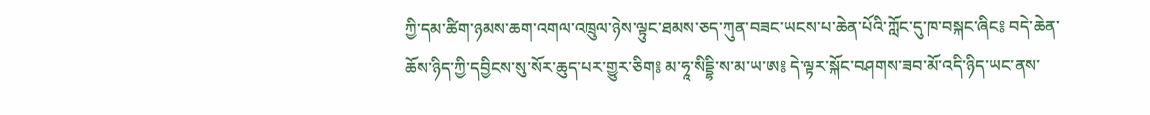ཀྱི་དམ་ཚིག་ཉམས་ཆག་འགལ་འཁྲུལ་ཉེས་ལྟུང་ཐམས་ཅད་ཀུན་བཟང་ཡངས་པ་ཆེན་པོའི་ཀློང་དུ་ཁ་བསྐང་ཞིང༔ བདེ་ཆེན་ཆོས་ཉིད་ཀྱི་དབྱིངས་སུ་སོར་ཆུད་པར་གྱུར་ཅིག༔ མ་ཧཱ་སིདྡྷི་ས་མ་ཡ་ཨ༔ དེ་ལྟར་སྐོང་བཤགས་ཟབ་མོ་འདི་ཉིད་ཡང་ནས་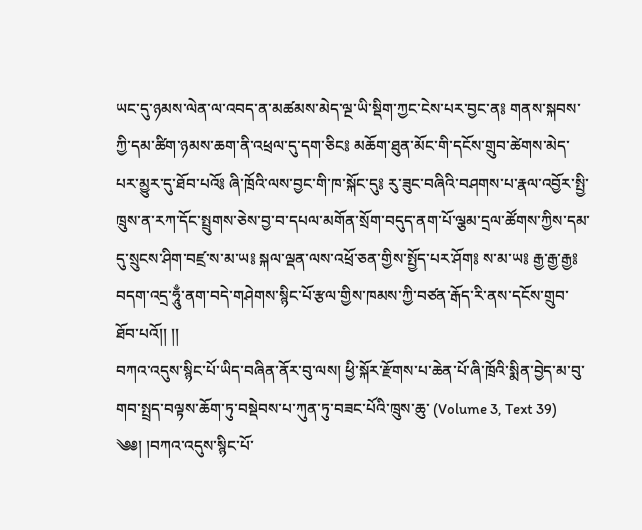ཡང་དུ་ཉམས་ལེན་ལ་འབད་ན་མཚམས་མེད་ལྔ་ཡི་སྡིག་ཀྱང་ངེས་པར་བྱང་ན༔ གནས་སྐབས་ཀྱི་དམ་ཚིག་ཉམས་ཆག་ནི་འཕྲལ་དུ་དག་ཅིང༔ མཆོག་ཐུན་མོང་གི་དངོས་གྲུབ་ཚེགས་མེད་པར་མྱུར་དུ་ཐོབ་པའོ༔ ཞི་ཁྲོའི་ལས་བྱང་གི་ཁ་སྐོང་དུ༔ རུ་ཟུང་བཞིའི་བཤགས་པ་རྣལ་འབྱོར་སྤྱི་ཁྲུས་ན་རཀ་དོང་སྤྲུགས་ཅེས་བྱ་བ་དཔལ་མགོན་སྲོག་བདུད་ནག་པོ་ལྕམ་དྲལ་ཚོགས་ཀྱིས་དམ་དུ་སྲུངས་ཤིག་བཛྲ་ས་མ་ཡ༔ སྐལ་ལྡན་ལས་འཕྲོ་ཅན་གྱིས་སྤྱོད་པར་ཤོག༔ ས་མ་ཡ༔ རྒྱ་རྒྱ་རྒྱ༔ བདག་འདྲ་ཧཱུྃ་ནག་བདེ་གཤེགས་སྙིང་པོ་རྩལ་གྱིས་ཁམས་ཀྱི་བཙན་རྒོད་རི་ནས་དངོས་གྲུབ་ཐོབ་པའོ།། །།
བཀའ་འདུས་སྙིང་པོ་ཡིད་བཞིན་ནོར་བུ་ལས། ཕྱི་སྐོར་རྫོགས་པ་ཆེན་པོ་ཞི་ཁྲོའི་སྨིན་བྱེད་མ་བུ་གབ་སྤྲད་བལྟས་ཆོག་ཏུ་བསྡེབས་པ་ཀུན་ཏུ་བཟང་པོའི་ཁྲུས་ཆུ་ (Volume 3, Text 39)
༄༅། །བཀའ་འདུས་སྙིང་པོ་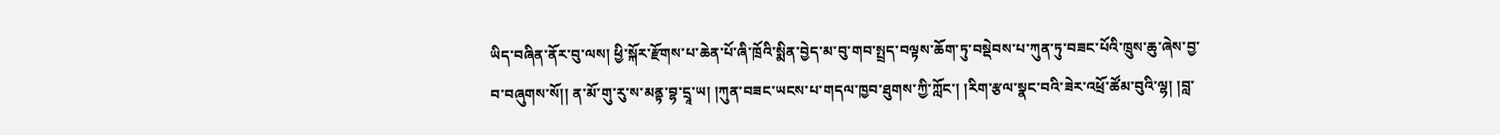ཡིད་བཞིན་ནོར་བུ་ལས། ཕྱི་སྐོར་རྫོགས་པ་ཆེན་པོ་ཞི་ཁྲོའི་སྨིན་བྱེད་མ་བུ་གབ་སྤྲད་བལྟས་ཆོག་ཏུ་བསྡེབས་པ་ཀུན་ཏུ་བཟང་པོའི་ཁྲུས་ཆུ་ཞེས་བྱ་བ་བཞུགས་སོ།། ན་མོ་གུ་རུ་ས་མནྟ་བྷ་དྲཱ་ཡ། །ཀུན་བཟང་ཡངས་པ་གདལ་ཁྱབ་ཐུགས་ཀྱི་ཀློང་། །རིག་རྩལ་སྣང་བའི་ཟེར་འཕྲོ་ཚོམ་བུའི་ལྷ། །བླ་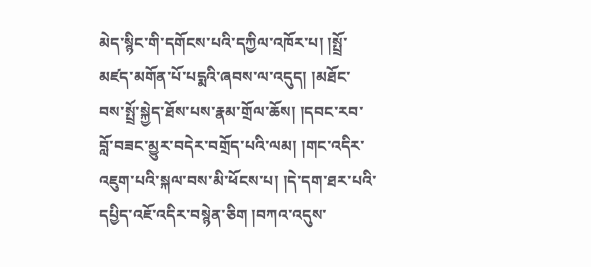མེད་སྙིང་གི་དགོངས་པའི་དཀྱིལ་འཁོར་པ། །སྤྲོ་མཛད་མགོན་པོ་པདྨའི་ཞབས་ལ་འདུད། །མཐོང་བས་སྤྲོ་སྐྱེད་ཐོས་པས་རྣམ་གྲོལ་ཆོས། །དབང་རབ་བློ་བཟང་མྱུར་བདེར་བགྲོད་པའི་ལམ། །གང་འདིར་འཇུག་པའི་སྐལ་བས་མི་ཕོངས་པ། །དེ་དག་ཐར་པའི་དཔྱིད་འཇོ་འདིར་བསྙེན་ཅིག །བཀའ་འདུས་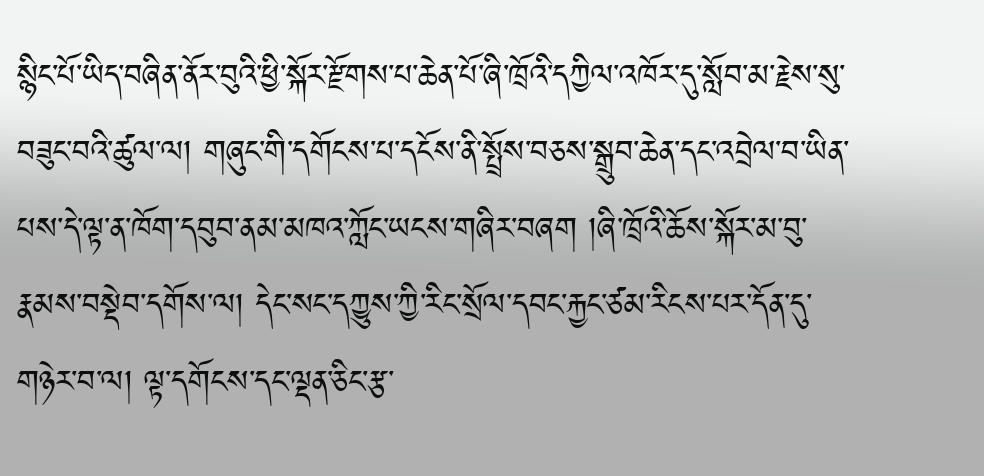སྙིང་པོ་ཡིད་བཞིན་ནོར་བུའི་ཕྱི་སྐོར་རྫོགས་པ་ཆེན་པོ་ཞི་ཁྲོའི་དཀྱིལ་འཁོར་དུ་སློབ་མ་རྗེས་སུ་བཟུང་བའི་ཚུལ་ལ། གཞུང་གི་དགོངས་པ་དངོས་ནི་སྤྲོས་བཅས་སྒྲུབ་ཆེན་དང་འབྲེལ་བ་ཡིན་པས་དེ་ལྟ་ན་ཁོག་དབུབ་ནམ་མཁའ་ཀློང་ཡངས་གཞིར་བཞག །ཞི་ཁྲོའི་ཆོས་སྐོར་མ་བུ་རྣམས་བསྡེབ་དགོས་ལ། དེང་སང་དཀྱུས་ཀྱི་རིང་སྲོལ་དབང་རྐྱང་ཙམ་རིངས་པར་དོན་དུ་གཉེར་བ་ལ། ལྟ་དགོངས་དང་ལྡན་ཅིང་རྩ་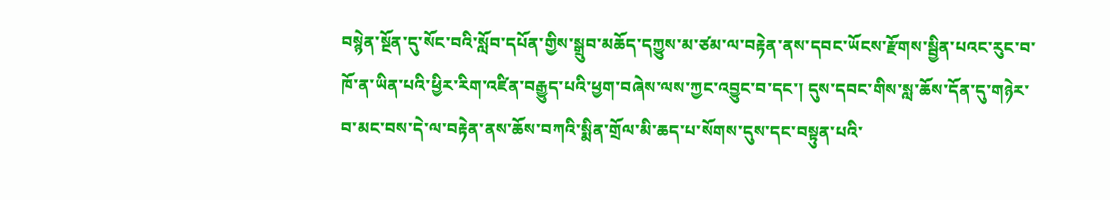བསྙེན་སྔོན་དུ་སོང་བའི་སློབ་དཔོན་གྱིས་སྒྲུབ་མཆོད་དཀྱུས་མ་ཙམ་ལ་བརྟེན་ནས་དབང་ཡོངས་རྫོགས་སྦྱིན་པའང་རུང་བ་ཁོ་ན་ཡིན་པའི་ཕྱིར་རིག་འཛིན་བརྒྱུད་པའི་ཕྱག་བཞེས་ལས་ཀྱང་འབྱུང་བ་དང་། དུས་དབང་གིས་སླ་ཆོས་དོན་དུ་གཉེར་བ་མང་བས་དེ་ལ་བརྟེན་ནས་ཆོས་བཀའི་སྨིན་གྲོལ་མི་ཆད་པ་སོགས་དུས་དང་བསྟུན་པའི་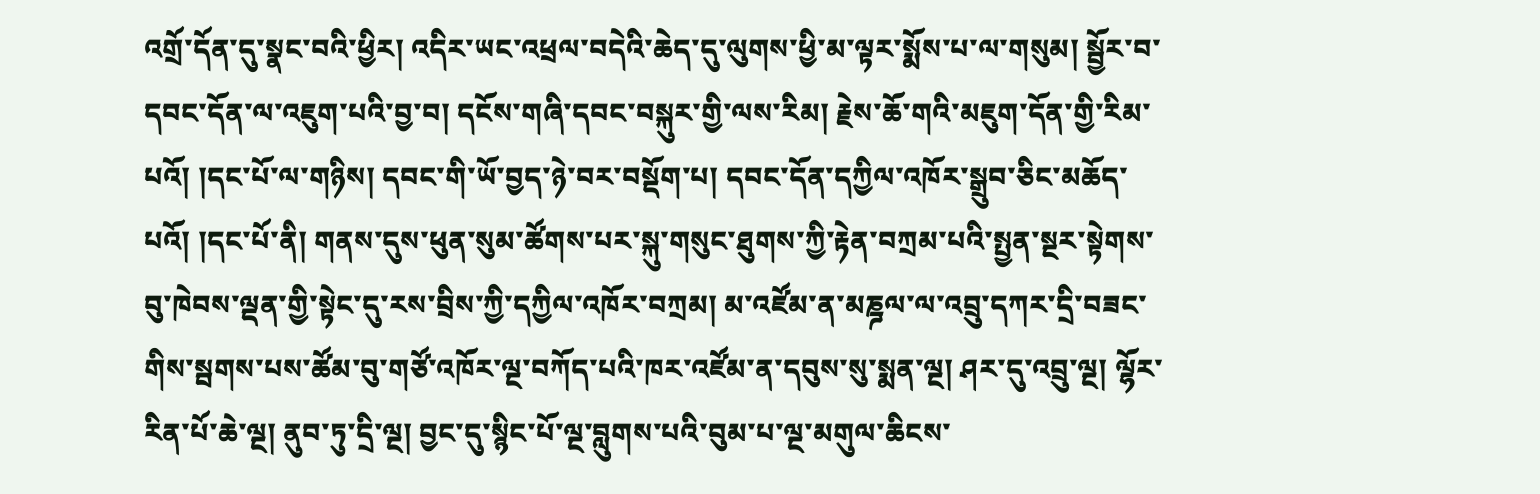འགྲོ་དོན་དུ་སྣང་བའི་ཕྱིར། འདིར་ཡང་འཕྲལ་བདེའི་ཆེད་དུ་ལུགས་ཕྱི་མ་ལྟར་སྨོས་པ་ལ་གསུམ། སྦྱོར་བ་དབང་དོན་ལ་འཇུག་པའི་བྱ་བ། དངོས་གཞི་དབང་བསྐུར་གྱི་ལས་རིམ། རྗེས་ཆོ་གའི་མཇུག་དོན་གྱི་རིམ་པའོ། །དང་པོ་ལ་གཉིས། དབང་གི་ཡོ་བྱད་ཉེ་བར་བསྡོག་པ། དབང་དོན་དཀྱིལ་འཁོར་སྒྲུབ་ཅིང་མཆོད་པའོ། །དང་པོ་ནི། གནས་དུས་ཕུན་སུམ་ཚོགས་པར་སྐུ་གསུང་ཐུགས་ཀྱི་རྟེན་བཀྲམ་པའི་སྤྱན་སྔར་སྟེགས་བུ་ཁེབས་ལྡན་གྱི་སྟེང་དུ་རས་བྲིས་ཀྱི་དཀྱིལ་འཁོར་བཀྲམ། མ་འཛོམ་ན་མཎྜལ་ལ་འབྲུ་དཀར་དྲི་བཟང་གིས་སྦགས་པས་ཚོམ་བུ་གཙོ་འཁོར་ལྔ་བཀོད་པའི་ཁར་འཛོམ་ན་དབུས་སུ་སྨན་ལྔ། ཤར་དུ་འབྲུ་ལྔ། ལྷོར་རིན་པོ་ཆེ་ལྔ། ནུབ་ཏུ་དྲི་ལྔ། བྱང་དུ་སྙིང་པོ་ལྔ་བླུགས་པའི་བུམ་པ་ལྔ་མགུལ་ཆིངས་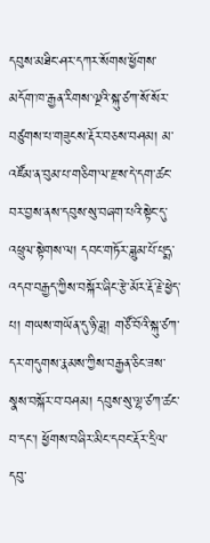དབུས་མཐིང་ཤར་དཀར་སོགས་ཕྱོགས་མདོག་ཁ་རྒྱན་རིགས་ལྔའི་སྐུ་ཙཀ་སོ་སོར་བཙུགས་པ་གཟུངས་རྡོར་བཅས་བཤམ། མ་འཛོམ་ན་བུམ་པ་གཅིག་ལ་རྫས་དེ་དག་ཚང་བར་བྱས་ནས་དབུས་སུ་བཞག་པའི་སྟེང་དུ་འཕྲུལ་སྟེགས་ལ། དབང་གཏོར་ཟླུམ་པོ་པདྨ་འདབ་བརྒྱད་ཀྱིས་བསྐོར་ཞིང་རྩེ་མོར་རྡོ་རྗེ་ཕྱེད་པ། གཡས་གཡོན་དུ་ཉི་ཟླ། གཙོ་བོའི་སྐུ་ཙཀ་དར་གདུགས་རྣམས་ཀྱིས་བརྒྱན་ཅིང་ཟས་སྣས་བསྐོར་བ་བཤམ། དབུས་སུ་ལྷ་ཙཀ་ཚང་བ་དང་། ཕྱོགས་བཞིར་མིང་དབང་རྡོར་དྲིལ་དབུ་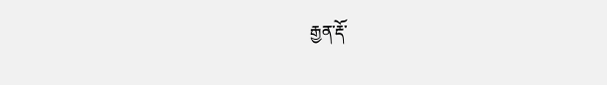རྒྱན་རྡོ་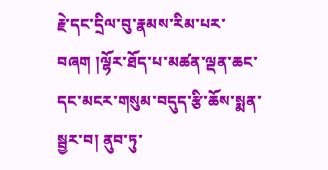རྗེ་དང་དྲིལ་བུ་རྣམས་རིམ་པར་བཞག །ལྷོར་ཐོད་པ་མཚན་ལྡན་ཆང་དང་མངར་གསུམ་བདུད་རྩི་ཆོས་སྨན་སྦྱར་བ། ནུབ་ཏུ་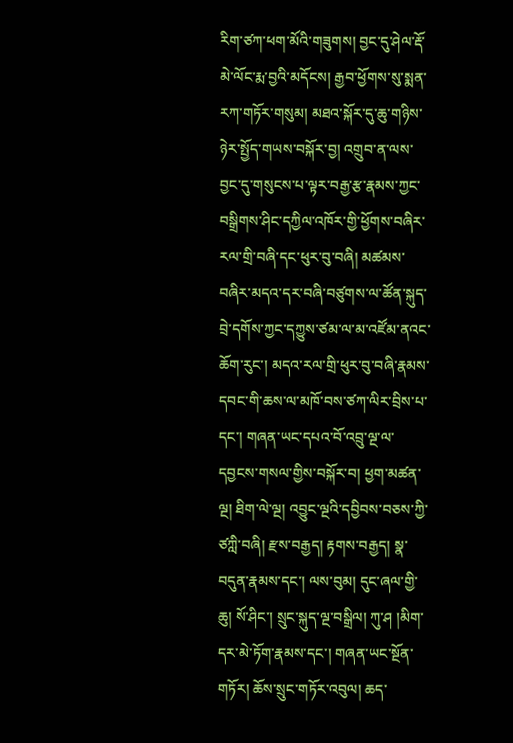རིག་ཙཀ་ཕག་མོའི་གཟུགས། བྱང་དུ་ཤེལ་རྡོ་མེ་ལོང་རྨ་བྱའི་མདོངས། རྒྱབ་ཕྱོགས་སུ་སྨན་རཀ་གཏོར་གསུམ། མཐའ་སྐོར་དུ་ཆུ་གཉིས་ཉེར་སྤྱོད་གཡས་བསྐོར་བྱ། འགྲུབ་ན་ལས་བྱང་དུ་གསུངས་པ་ལྟར་བརྒྱ་རྩ་རྣམས་ཀྱང་བསྒྲིགས་ཤིང་དཀྱིལ་འཁོར་གྱི་ཕྱོགས་བཞིར་རལ་གྲི་བཞི་དང་ཕུར་བུ་བཞི། མཚམས་བཞིར་མདའ་དར་བཞི་བཙུགས་ལ་ཚོན་སྐུད་བྲེ་དགོས་ཀྱང་དཀྱུས་ཙམ་ལ་མ་འཛོམ་ནའང་ཆོག་རུང་། མདའ་རལ་གྲི་ཕུར་བུ་བཞི་རྣམས་དབང་གི་ཆས་ལ་མཁོ་བས་ཙཀ་ལིར་བྲིས་པ་དང་། གཞན་ཡང་དཔའ་བོ་འབྲུ་ལྔ་ལ་དབྱངས་གསལ་གྱིས་བསྐོར་བ། ཕྱག་མཚན་ལྔ། ཐིག་ལེ་ལྔ། འབྱུང་ལྔའི་དབྱིབས་བཅས་ཀྱི་ཙཀླི་བཞི། རྫས་བརྒྱད། རྟགས་བརྒྱད། སྣ་བདུན་རྣམས་དང་། ལས་བུམ། དུང་ཞལ་གྱི་ཆུ། སོ་ཤིང་། སྲུང་སྐུད་ལྔ་བསྒྲིལ། ཀུ་ཤ །མིག་དར་མེ་ཏོག་རྣམས་དང་། གཞན་ཡང་སྔོན་གཏོར། ཆོས་སྲུང་གཏོར་འབུལ། ཆད་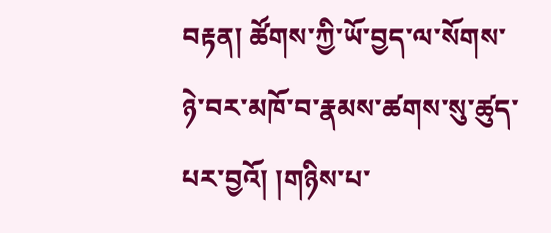བརྟན། ཚོགས་ཀྱི་ཡོ་བྱད་ལ་སོགས་ཉེ་བར་མཁོ་བ་རྣམས་ཚགས་སུ་ཚུད་པར་བྱའོ། །གཉིས་པ་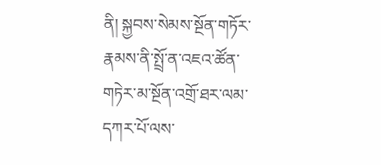ནི། སྐྱབས་སེམས་སྔོན་གཏོར་རྣམས་ནི་སྤྲོ་ན་འཇའ་ཚོན་གཏེར་མ་སྔོན་འགྲོ་ཐར་ལམ་དཀར་པོ་ལས་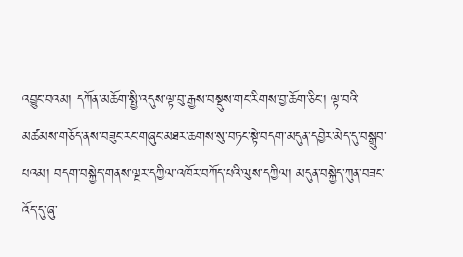འབྱུང་བའམ། དཀོན་མཆོག་སྤྱི་འདུས་ལྟ་བུ་རྒྱས་བསྡུས་གང་རིགས་བྱ་ཆོག་ཅིང་། ལྟ་བའི་མཚམས་གཅོད་ནས་བཟུང་རང་གཞུང་མཐར་ཆགས་སུ་བཏང་སྟེ་བདག་མདུན་དབྱེར་མེད་དུ་བསྒྲུབ་པའམ། བདག་བསྐྱེད་གནས་ལྔར་དཀྱིལ་འཁོར་བཀོད་པའི་ལུས་དཀྱིལ། མདུན་བསྐྱེད་ཀུན་བཟང་འོད་དུ་ཞུ་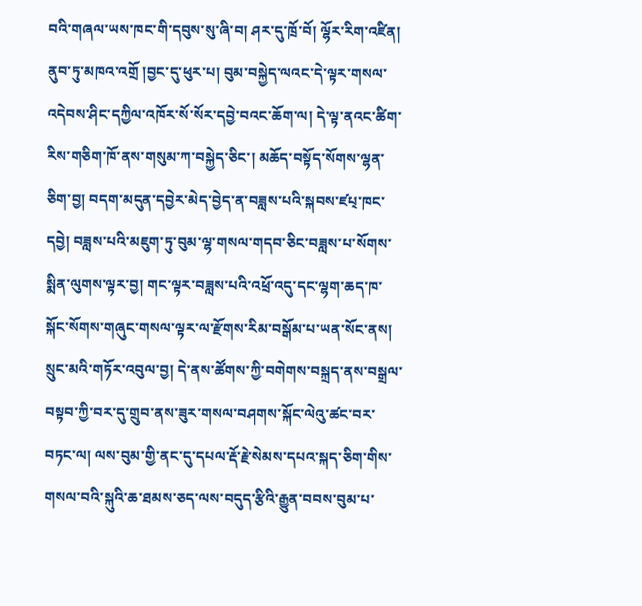བའི་གཞལ་ཡས་ཁང་གི་དབུས་སུ་ཞི་བ། ཤར་དུ་ཁྲོ་བོ། ལྷོར་རིག་འཛིན། ནུབ་ཏུ་མཁའ་འགྲོ །བྱང་དུ་ཕུར་པ། བུམ་བསྐྱེད་ལའང་དེ་ལྟར་གསལ་འདེབས་ཤིང་དཀྱིལ་འཁོར་སོ་སོར་དབྱེ་བའང་ཆོག་ལ། དེ་ལྟ་ནའང་ཚིག་རིས་གཅིག་ཁོ་ནས་གསུམ་ཀ་བསྐྱེད་ཅིང་། མཆོད་བསྟོད་སོགས་ལྷན་ཅིག་བྱ། བདག་མདུན་དབྱེར་མེད་བྱེད་ན་བཟླས་པའི་སྐབས་ཛཔ྄་ཁང་དབྱེ། བཟླས་པའི་མཇུག་ཏུ་བུམ་ལྷ་གསལ་གདབ་ཅིང་བཟླས་པ་སོགས་སྨིན་ལུགས་ལྟར་བྱ། གང་ལྟར་བཟླས་པའི་འཕྲོ་འདུ་དང་ལྷག་ཆད་ཁ་སྐོང་སོགས་གཞུང་གསལ་ལྟར་ལ་རྫོགས་རིམ་བསྒོམ་པ་ཡན་སོང་ནས། སྲུང་མའི་གཏོར་འབུལ་བྱ། དེ་ནས་ཚོགས་ཀྱི་བགེགས་བསྐྲད་ནས་བསྒྲལ་བསྟབ་ཀྱི་བར་དུ་གྲུབ་ནས་ཟུར་གསལ་བཤགས་སྐོང་ལེའུ་ཚང་བར་བཏང་ལ། ལས་བུམ་གྱི་ནང་དུ་དཔལ་རྡོ་རྗེ་སེམས་དཔའ་སྐད་ཅིག་གིས་གསལ་བའི་སྐུའི་ཆ་ཐམས་ཅད་ལས་བདུད་རྩིའི་རྒྱུན་བབས་བུམ་པ་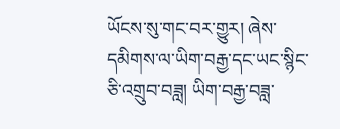ཡོངས་སུ་གང་བར་གྱུར། ཞེས་དམིགས་ལ་ཡིག་བརྒྱ་དང་ཡང་སྙིང་ཅི་འགྲུབ་བཟླ། ཡིག་བརྒྱ་བཟླ་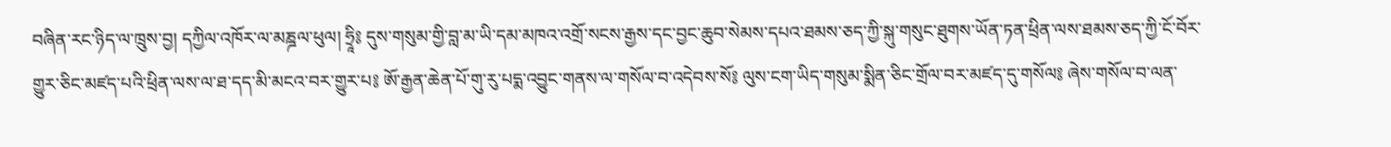བཞིན་རང་ཉིད་ལ་ཁྲུས་བྱ། དཀྱིལ་འཁོར་ལ་མཎྜལ་ཕུལ། ཧྲཱི༔ དུས་གསུམ་གྱི་བླ་མ་ཡི་དམ་མཁའ་འགྲོ་སངས་རྒྱས་དང་བྱང་ཆུབ་སེམས་དཔའ་ཐམས་ཅད་ཀྱི་སྐུ་གསུང་ཐུགས་ཡོན་ཏན་ཕྲིན་ལས་ཐམས་ཅད་ཀྱི་ངོ་བོར་གྱུར་ཅིང་མཛད་པའི་ཕྲིན་ལས་ལ་ཐ་དད་མི་མངའ་བར་གྱུར་པ༔ ཨོ་རྒྱན་ཆེན་པོ་གུ་རུ་པདྨ་འབྱུང་གནས་ལ་གསོལ་བ་འདེབས་སོ༔ ལུས་ངག་ཡིད་གསུམ་སྨིན་ཅིང་གྲོལ་བར་མཛད་དུ་གསོལ༔ ཞེས་གསོལ་བ་ལན་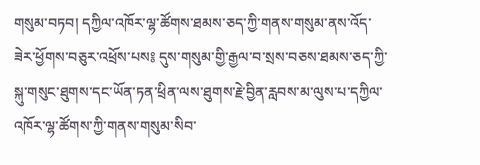གསུམ་བཏབ། དཀྱིལ་འཁོར་ལྷ་ཚོགས་ཐམས་ཅད་ཀྱི་གནས་གསུམ་ནས་འོད་ཟེར་ཕྱོགས་བཅུར་འཕྲོས་པས༔ དུས་གསུམ་གྱི་རྒྱལ་བ་སྲས་བཅས་ཐམས་ཅད་ཀྱི་སྐུ་གསུང་ཐུགས་དང་ཡོན་ཏན་ཕྲིན་ལས་ཐུགས་རྗེ་བྱིན་རླབས་མ་ལུས་པ་དཀྱིལ་འཁོར་ལྷ་ཚོགས་ཀྱི་གནས་གསུམ་སིབ་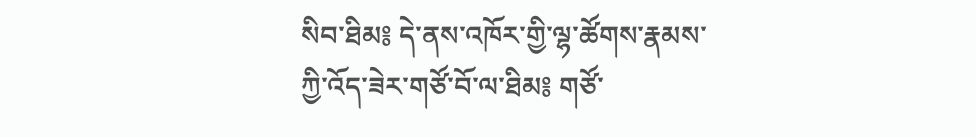སིབ་ཐིམ༔ དེ་ནས་འཁོར་གྱི་ལྷ་ཚོགས་རྣམས་ཀྱི་འོད་ཟེར་གཙོ་བོ་ལ་ཐིམ༔ གཙོ་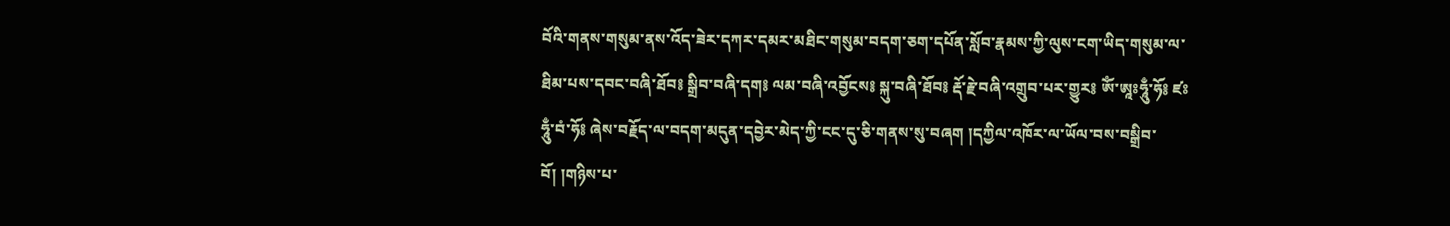བོའི་གནས་གསུམ་ནས་འོད་ཟེར་དཀར་དམར་མཐིང་གསུམ་བདག་ཅག་དཔོན་སློབ་རྣམས་ཀྱི་ལུས་ངག་ཡིད་གསུམ་ལ་ཐིམ་པས་དབང་བཞི་ཐོབ༔ སྒྲིབ་བཞི་དག༔ ལམ་བཞི་འབྱོངས༔ སྐུ་བཞི་ཐོབ༔ རྡོ་རྗེ་བཞི་འགྲུབ་པར་གྱུར༔ ཨོཾ་ཨཱཿཧཱུྃ་ཧོ༔ ཛཿཧཱུྃ་བཾ་ཧོ༔ ཞེས་བརྗོད་ལ་བདག་མདུན་དབྱེར་མེད་ཀྱི་ངང་དུ་ཅི་གནས་སུ་བཞག །དཀྱིལ་འཁོར་ལ་ཡོལ་བས་བསྒྲིབ་བོ། །གཉིས་པ་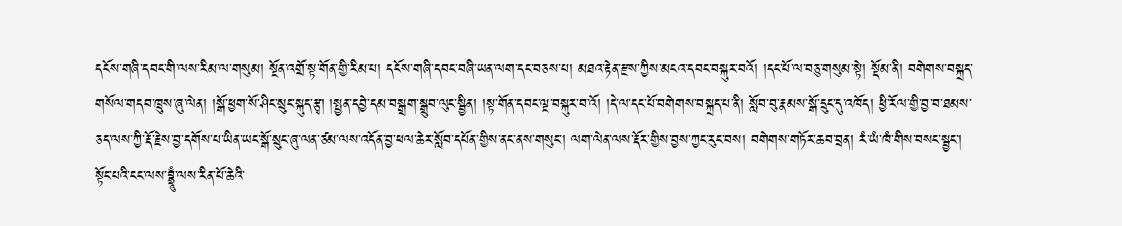དངོས་གཞི་དབང་གི་ལས་རིམ་ལ་གསུམ། སྔོན་འགྲོ་སྟ་གོན་གྱི་རིམ་པ། དངོས་གཞི་དབང་བཞི་ཡན་ལག་དང་བཅས་པ། མཐའ་རྟེན་རྫས་ཀྱིས་མངའ་དབང་བསྐུར་བའོ། །དང་པོ་ལ་བཅུ་གསུམ་སྟེ། སྡོམ་ནི། བགེགས་བསྐྲད་གསོལ་གདབ་ཁྲུས་ཞུ་ལེན། །སྒོ་ཕྱག་སོ་ཤིང་སྲུང་སྐུད་རྩྭ། །སྤྱན་དབྱེ་དམ་བསྒྲག་སྒྲུབ་ལུང་སྦྱིན། །སྟ་གོན་དབང་ལྔ་བསྐུར་བ་འོ། །དེ་ལ་དང་པོ་བགེགས་བསྐྲད་པ་ནི། སློབ་བུ་རྣམས་སྒོ་དྲུང་དུ་འཁོད། ཕྱི་རོལ་གྱི་བྱ་བ་ཐམས་ཅད་ལས་ཀྱི་རྡོ་རྗེས་བྱ་དགོས་པ་ཡིན་ཡང་སྒོ་སྲུང་ཞུ་ལན་ཙམ་ལས་འདོན་བྱ་ཕལ་ཆེར་སློབ་དཔོན་གྱིས་ནང་ནས་གསུང་། ལག་ལེན་ལས་རྡོར་གྱིས་བྱས་ཀྱང་རུང་བས། བགེགས་གཏོར་ཆབ་བྲན། རཾ་ཡཾ་ཁཾ་གིས་བསང་སྦྱང་། སྟོང་པའི་ངང་ལས་བྷྲཱུྃ་ལས་རིན་པོ་ཆེའི་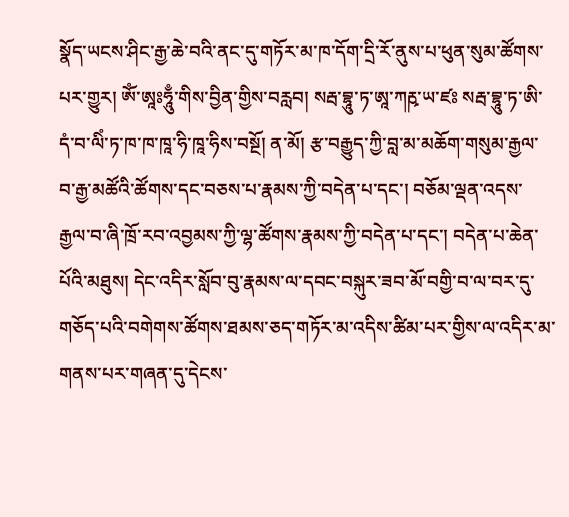སྣོད་ཡངས་ཤིང་རྒྱ་ཆེ་བའི་ནང་དུ་གཏོར་མ་ཁ་དོག་དྲི་རོ་ནུས་པ་ཕུན་སུམ་ཚོགས་པར་གྱུར། ཨོཾ་ཨཱཿཧཱུྃ་གིས་བྱིན་གྱིས་བརླབ། སརྦ་བྷཱུ་ཏ་ཨཱ་ཀརྵ་ཡ་ཛཿ སརྦ་བྷཱུ་ཏ་ཨི་དཾ་བ་ལིཾ་ཏ་ཁ་ཁ་ཁཱ་ཧི་ཁཱ་ཧིས་བསྔོ། ན་མོ། རྩ་བརྒྱུད་ཀྱི་བླ་མ་མཆོག་གསུམ་རྒྱལ་བ་རྒྱ་མཚོའི་ཚོགས་དང་བཅས་པ་རྣམས་ཀྱི་བདེན་པ་དང་། བཅོམ་ལྡན་འདས་རྒྱལ་བ་ཞི་ཁྲོ་རབ་འབྱམས་ཀྱི་ལྷ་ཚོགས་རྣམས་ཀྱི་བདེན་པ་དང་། བདེན་པ་ཆེན་པོའི་མཐུས། དེང་འདིར་སློབ་བུ་རྣམས་ལ་དབང་བསྐུར་ཟབ་མོ་བགྱི་བ་ལ་བར་དུ་གཅོད་པའི་བགེགས་ཚོགས་ཐམས་ཅད་གཏོར་མ་འདིས་ཚིམ་པར་གྱིས་ལ་འདིར་མ་གནས་པར་གཞན་དུ་དེངས་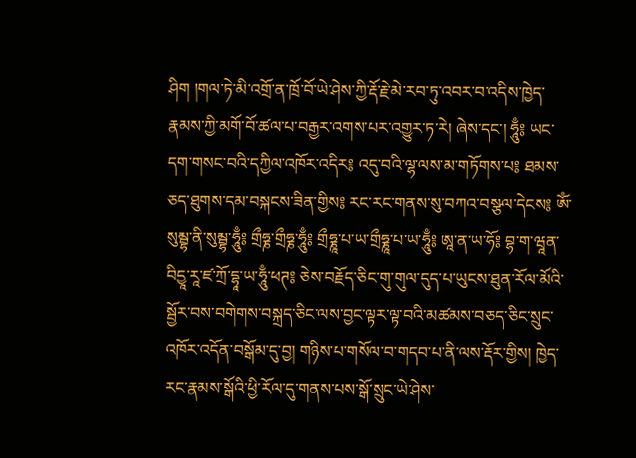ཤིག །གལ་ཏེ་མི་འགྲོ་ན་ཁྲོ་བོ་ཡེ་ཤེས་ཀྱི་རྡོ་རྗེ་མེ་རབ་ཏུ་འབར་བ་འདིས་ཁྱེད་རྣམས་ཀྱི་མགོ་བོ་ཚལ་པ་བརྒྱར་འགས་པར་འགྱུར་ཏ་རེ། ཞེས་དང་། ཧཱུྃ༔ ཡང་དག་གསང་བའི་དཀྱིལ་འཁོར་འདིར༔ འདུ་བའི་ལྷ་ལས་མ་གཏོགས་པ༔ ཐམས་ཅད་ཐུགས་དམ་བསྐངས་ཟིན་གྱིས༔ རང་རང་གནས་སུ་བཀའ་བསྩལ་དེངས༔ ཨོཾ་སུམྦྷ་ནི་སུམྦྷ་ཧཱུྃ༔ གྲྀཧྞ་གྲྀཧྞ་ཧཱུྃ༔ གྲྀཧྞཱ་པ་ཡ་གྲྀཧྞཱ་པ་ཡ་ཧཱུྃ༔ ཨཱ་ན་ཡ་ཧོ༔ བྷ་ག་ཝཱན་བིདྱཱ་རཱ་ཛ་ཀྲོ་དྷཱ་ཡ་ཧཱུྃ་ཕཊ༔ ཅེས་བརྗོད་ཅིང་གུ་གུལ་དུད་པ་ཡུངས་ཐུན་རོལ་མོའི་སྦྱོར་བས་བགེགས་བསྐྲད་ཅིང་ལས་བྱང་ལྟར་ལྟ་བའི་མཚམས་བཅད་ཅིང་སྲུང་འཁོར་འདོན་བསྒོམ་དུ་བྱ། གཉིས་པ་གསོལ་བ་གདབ་པ་ནི་ལས་རྡོར་གྱིས། ཁྱེད་རང་རྣམས་སྒོའི་ཕྱི་རོལ་དུ་གནས་པས་སྒོ་སྲུང་ཡེ་ཤེས་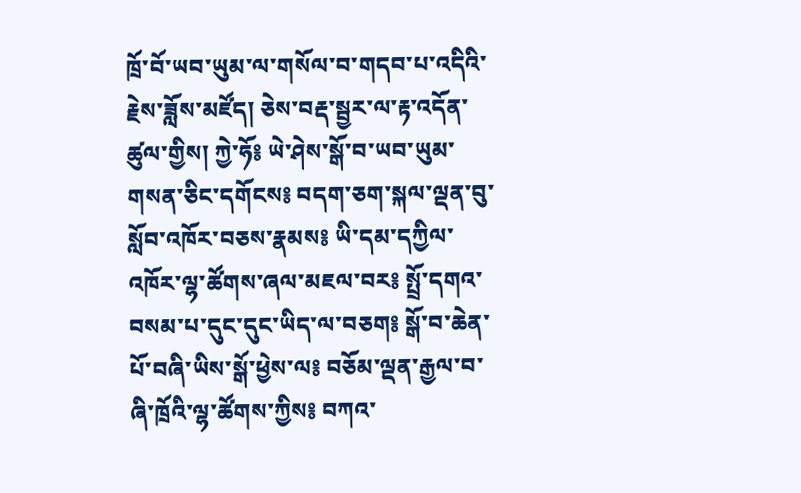ཁྲོ་བོ་ཡབ་ཡུམ་ལ་གསོལ་བ་གདབ་པ་འདིའི་རྗེས་ཟློས་མཛོད། ཅེས་བརྡ་སྦྱར་ལ་རྟ་འདོན་ཚུལ་གྱིས། ཀྱེ་ཧོ༔ ཡེ་ཤེས་སྒོ་བ་ཡབ་ཡུམ་གསན་ཅིང་དགོངས༔ བདག་ཅག་སྐལ་ལྡན་བུ་སློབ་འཁོར་བཅས་རྣམས༔ ཡི་དམ་དཀྱིལ་འཁོར་ལྷ་ཚོགས་ཞལ་མཇལ་བར༔ སྤྲོ་དགའ་བསམ་པ་དུང་དུང་ཡིད་ལ་བཅག༔ སྒོ་བ་ཆེན་པོ་བཞི་ཡིས་སྒོ་ཕྱེས་ལ༔ བཅོམ་ལྡན་རྒྱལ་བ་ཞི་ཁྲོའི་ལྷ་ཚོགས་ཀྱིས༔ བཀའ་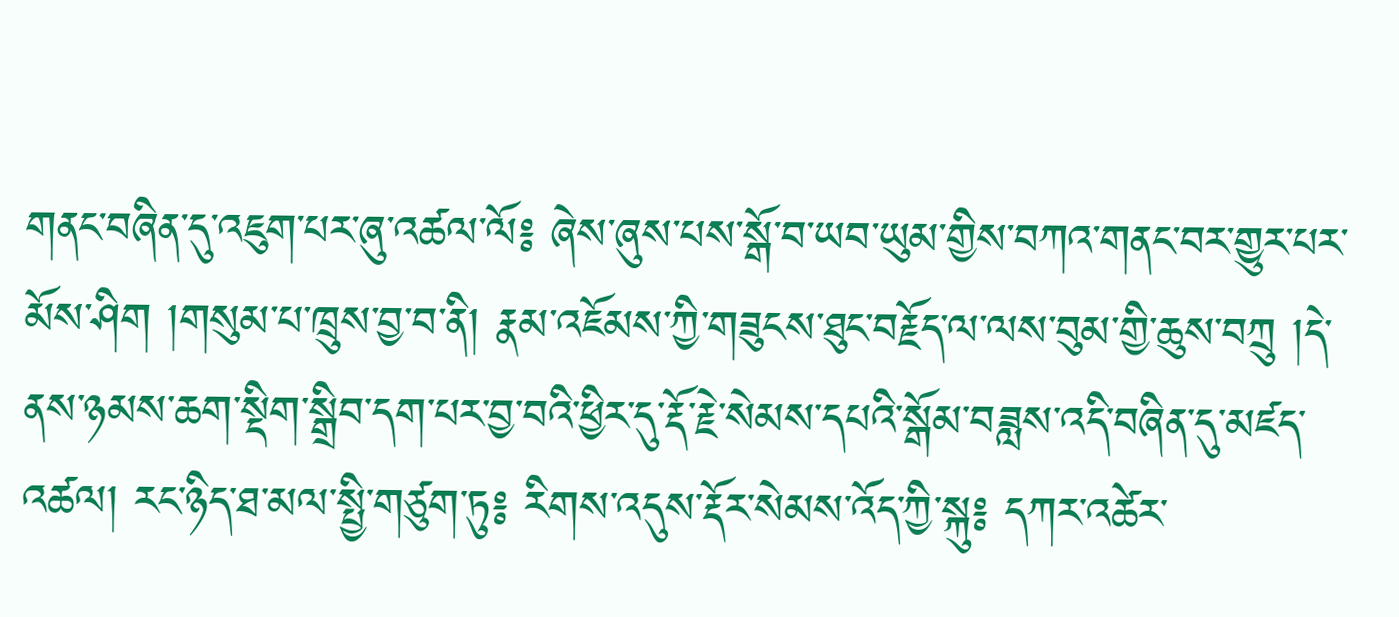གནང་བཞིན་དུ་འཇུག་པར་ཞུ་འཚལ་ལོ༔ ཞེས་ཞུས་པས་སྒོ་བ་ཡབ་ཡུམ་གྱིས་བཀའ་གནང་བར་གྱུར་པར་མོས་ཤིག །གསུམ་པ་ཁྲུས་བྱ་བ་ནི། རྣམ་འཇོམས་ཀྱི་གཟུངས་ཐུང་བརྗོད་ལ་ལས་བུམ་གྱི་ཆུས་བཀྲུ །དེ་ནས་ཉམས་ཆག་སྡིག་སྒྲིབ་དག་པར་བྱ་བའི་ཕྱིར་དུ་རྡོ་རྗེ་སེམས་དཔའི་སྒོམ་བཟླས་འདི་བཞིན་དུ་མཛད་འཚལ། རང་ཉིད་ཐ་མལ་སྤྱི་གཙུག་ཏུ༔ རིགས་འདུས་རྡོར་སེམས་འོད་ཀྱི་སྐུ༔ དཀར་འཚེར་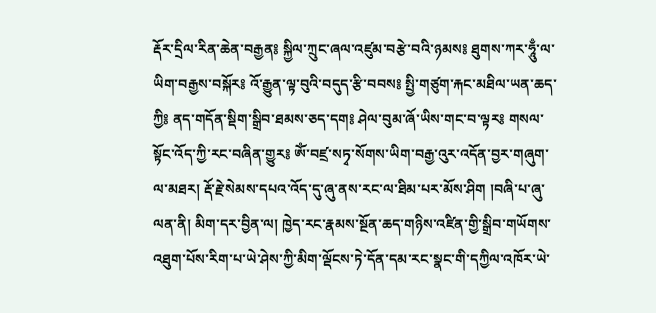རྡོར་དྲིལ་རིན་ཆེན་བརྒྱན༔ སྐྱིལ་ཀྲུང་ཞལ་འཛུམ་བརྩེ་བའི་ཉམས༔ ཐུགས་ཀར་ཧཱུྃ་ལ་ཡིག་བརྒྱས་བསྐོར༔ འོ་རྒྱུན་ལྟ་བུའི་བདུད་རྩི་བབས༔ སྤྱི་གཙུག་རྐང་མཐིལ་ཡན་ཆད་ཀྱི༔ ནད་གདོན་སྡིག་སྒྲིབ་ཐམས་ཅད་དག༔ ཤེལ་བུམ་ཞོ་ཡིས་གང་བ་ལྟར༔ གསལ་སྟོང་འོད་ཀྱི་རང་བཞིན་གྱུར༔ ཨོཾ་བཛྲ་སཏྭ་སོགས་ཡིག་བརྒྱ་འུར་འདོན་བྱར་གཞུག་ལ་མཐར། རྡོ་རྗེ་སེམས་དཔའ་འོད་དུ་ཞུ་ནས་རང་ལ་ཐིམ་པར་མོས་ཤིག །བཞི་པ་ཞུ་ལན་ནི། མིག་དར་བྱིན་ལ། ཁྱེད་རང་རྣམས་སྔོན་ཆད་གཉིས་འཛིན་གྱི་སྒྲིབ་གཡོགས་འཐུག་པོས་རིག་པ་ཡེ་ཤེས་ཀྱི་མིག་ལྡོངས་ཏེ་དོན་དམ་རང་སྣང་གི་དཀྱིལ་འཁོར་ཡེ་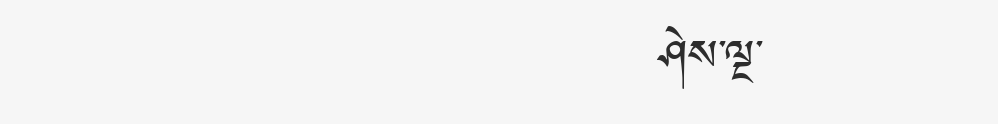ཤེས་ལྔ་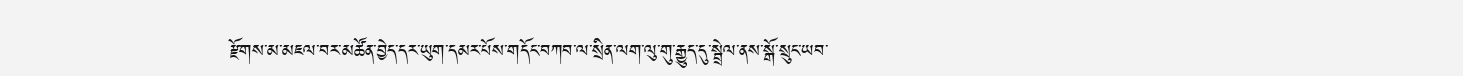རྫོགས་མ་མཇལ་བར་མཚོན་བྱེད་དར་ཡུག་དམར་པོས་གདོང་བཀབ་ལ་སྲིན་ལག་ལུ་གུ་རྒྱུད་དུ་སྦྲེལ་ནས་སྒོ་སྲུང་ཡབ་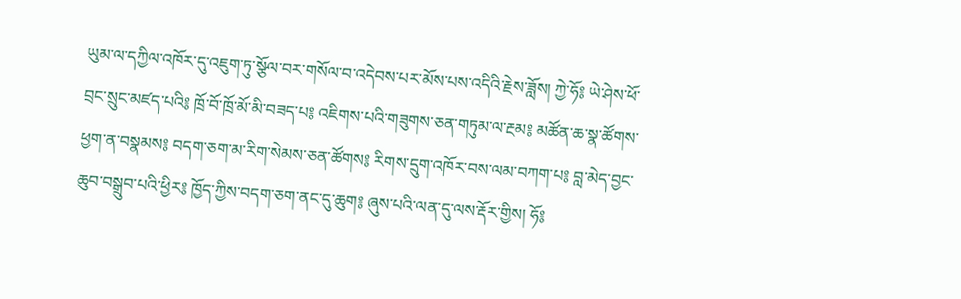ཡུམ་ལ་དཀྱིལ་འཁོར་དུ་འཇུག་ཏུ་སྩོལ་བར་གསོལ་བ་འདེབས་པར་མོས་པས་འདིའི་རྗེས་ཟློས། ཀྱེ་ཧོ༔ ཡེ་ཤེས་ཕོ་བྲང་སྲུང་མཛད་པའི༔ ཁྲོ་བོ་ཁྲོ་མོ་མི་བཟད་པ༔ འཇིགས་པའི་གཟུགས་ཅན་གཏུམ་ལ་རྔམ༔ མཚོན་ཆ་སྣ་ཚོགས་ཕྱག་ན་བསྣམས༔ བདག་ཅག་མ་རིག་སེམས་ཅན་ཚོགས༔ རིགས་དྲུག་འཁོར་བས་ལམ་བཀག་པ༔ བླ་མེད་བྱང་ཆུབ་བསྒྲུབ་པའི་ཕྱིར༔ ཁྱོད་ཀྱིས་བདག་ཅག་ནང་དུ་ཆུག༔ ཞུས་པའི་ལན་དུ་ལས་རྡོར་གྱིས། ཧོ༔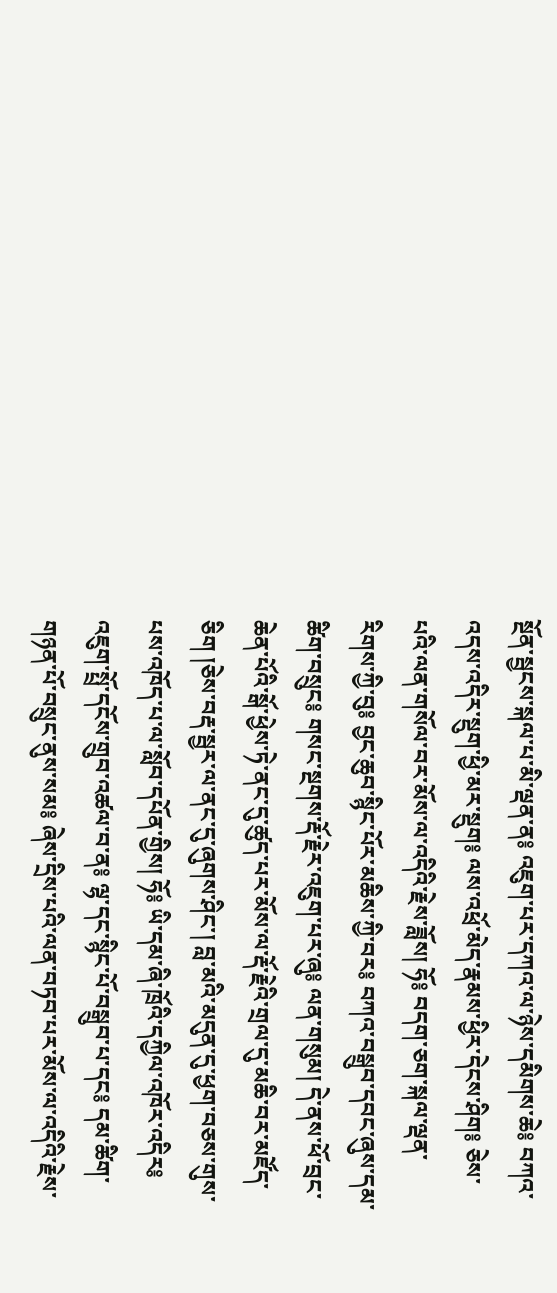སྔོན་སྦྱངས་སྐལ་པ་མི་ལྡན་ན༔ འཇུག་པར་དཀའ་ལ་ཉེས་དམིགས་ཆེ༔ བཀའ་འདས་འདིར་སྡུག་ཕྱི་མར་སྡུག༔ ལས་འཕྲོ་མེད་རྣམས་ཕྱིར་དེངས་ཤིག༔ ཅེས་པའི་ལན་གསོལ་བར་མོས་ལ་འདིའི་རྗེས་ཟློས། ཧོ༔ བདག་ཅག་སྐལ་ལྡན་རིགས་ཀྱི་བུ༔ བྱང་ཆུབ་སྙིང་པོར་མཆིས་ཀྱི་བར༔ བཀའ་བསྒྲུབ་དབང་ཞུས་དམ་ཚིག་བསྲུང༔ གསང་སྔགས་རྡོ་རྗེར་འཇུག་པར་ཞུ༔ ལན་གསུམ། དེ་ནས་ཕོ་བྲང་ཆེན་པོའི་སྒོ་ཕྱེས་ཏེ་ནང་དུ་ཚུད་པར་མོས་ལ་རྡོ་རྗེའི་གྲལ་དུ་མཆི་བར་མཛོད་ཅིག །ཅེས་བརྡ་སྦྱར་ལ་ནང་དུ་ཞུགས་ཤིང་། བླ་མའི་མདུན་དུ་ཕྱག་བཅས་གུས་པས་འཁོད་པ་ལ་སློབ་དཔོན་གྱིས། ཧོ༔ ཡི་དམ་ཞི་ཁྲོའི་དཀྱིལ་འཁོར་འདིར༔ འཇུག་སྤྲོ་དངོས་གྲུབ་འཚལ་བ་ན༔ ལྷ་དང་སྙིང་པོ་བསྒྲུབ་པ་དང༔ དམ་ཚིག་གཉན་པོ་བསྲུང་ནུས་སམ༔ ཞེས་དྲིས་པའི་ལན་བཏབ་པར་མོས་ལ་འདིའི་རྗེས་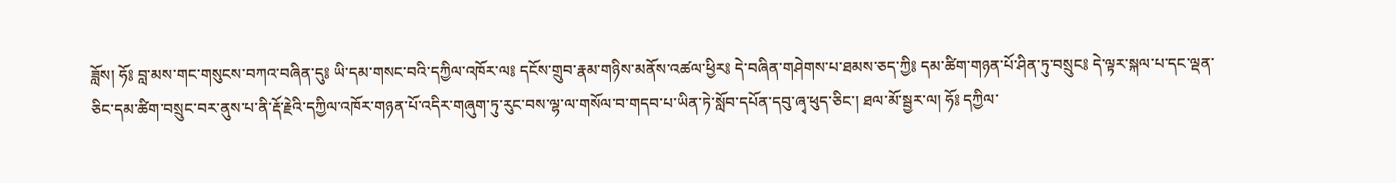ཟློས། ཧོ༔ བླ་མས་གང་གསུངས་བཀའ་བཞིན་དུ༔ ཡི་དམ་གསང་བའི་དཀྱིལ་འཁོར་ལ༔ དངོས་གྲུབ་རྣམ་གཉིས་མནོས་འཚལ་ཕྱིར༔ དེ་བཞིན་གཤེགས་པ་ཐམས་ཅད་ཀྱི༔ དམ་ཚིག་གཉན་པོ་ཤིན་ཏུ་བསྲུང༔ དེ་ལྟར་སྐལ་པ་དང་ལྡན་ཅིང་དམ་ཚིག་བསྲུང་བར་ནུས་པ་ནི་རྡོ་རྗེའི་དཀྱིལ་འཁོར་གཉན་པོ་འདིར་གཞུག་ཏུ་རུང་བས་ལྷ་ལ་གསོལ་བ་གདབ་པ་ཡིན་ཏེ་སློབ་དཔོན་དབུ་ཞྭ་ཕུད་ཅིང་། ཐལ་མོ་སྦྱར་ལ། ཧོ༔ དཀྱིལ་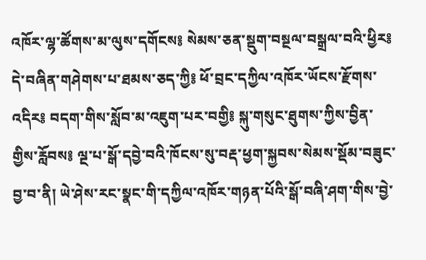འཁོར་ལྷ་ཚོགས་མ་ལུས་དགོངས༔ སེམས་ཅན་སྡུག་བསྔལ་བསྒྲལ་བའི་ཕྱིར༔ དེ་བཞིན་གཤེགས་པ་ཐམས་ཅད་ཀྱི༔ ཕོ་བྲང་དཀྱིལ་འཁོར་ཡོངས་རྫོགས་འདིར༔ བདག་གིས་སློབ་མ་འཇུག་པར་བགྱི༔ སྐུ་གསུང་ཐུགས་ཀྱིས་བྱིན་གྱིས་རློབས༔ ལྔ་པ་སྒོ་དབྱེ་བའི་ཁོངས་སུ་བརྡ་ཕྱག་སྐྱབས་སེམས་སྡོམ་བཟུང་བྱ་བ་ནི། ཡེ་ཤེས་རང་སྣང་གི་དཀྱིལ་འཁོར་གཉན་པོའི་སྒོ་བཞི་ཤག་གིས་བྱེ་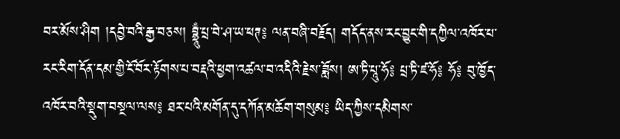བར་མོས་ཤིག །དབྱེ་བའི་རྒྱ་བཅས། བྷྲཱུྃ་པྲ་བེ་ཤ་ཡ་ཕཊ༔ ལན་བཞི་བརྗོད། གདོད་ནས་རང་བྱུང་གི་དཀྱིལ་འཁོར་པ་རང་རིག་དོན་དམ་གྱི་ངོ་བོར་རྟོགས་པ་བརྡའི་ཕྱག་འཚལ་བ་འདིའི་རྗེས་ཟློས། ཨ་ཏི་པཱུ་ཧོ༔ པྲ་ཏི་ཛ་ཧོ༔ ཧོ༔ བུ་ཁྱོད་འཁོར་བའི་སྡུག་བསྔལ་ལས༔ ཐར་པའི་མགོན་དུ་དཀོན་མཆོག་གསུམ༔ ཡིད་ཀྱིས་དམིགས་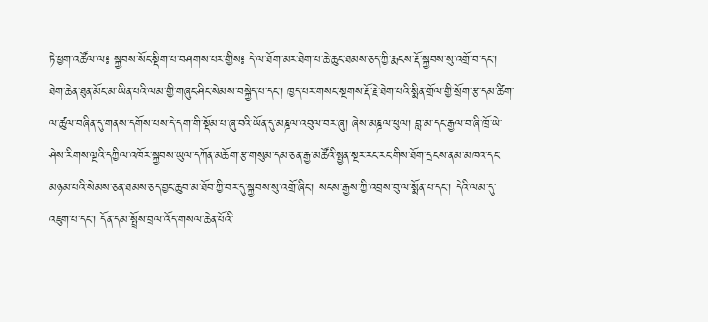ཏེ་ཕྱག་འཚོལ་ལ༔ སྐྱབས་སོང་སྡིག་པ་བཤགས་པར་གྱིས༔ དེ་ལ་ཐོག་མར་ཐེག་པ་ཆེ་ཆུང་ཐམས་ཅད་ཀྱི་རྨངས་རྡོ་སྐྱབས་སུ་འགྲོ་བ་དང་། ཐེག་ཆེན་ཐུན་མོང་མ་ཡིན་པའི་ལམ་གྱི་གཞུང་ཤིང་སེམས་བསྐྱེད་པ་དང་། ཁྱད་པར་གསང་སྔགས་རྡོ་རྗེ་ཐེག་པའི་སྨིན་གྲོལ་གྱི་སྲོག་རྩ་དམ་ཚིག་ལ་ཚུལ་བཞིན་དུ་གནས་དགོས་པས་དེ་དག་གི་སྡོམ་པ་ཞུ་བའི་ཡོན་དུ་མཎྜལ་འབུལ་བར་ཞུ། ཞེས་མཎྜལ་ཕུལ། བླ་མ་དང་རྒྱལ་བ་ཞི་ཁྲོ་ཡེ་ཤེས་རིགས་ལྔའི་དཀྱིལ་འཁོར་སྐྱབས་ཡུལ་དཀོན་མཆོག་རྩ་གསུམ་དམ་ཅན་རྒྱ་མཚོའི་སྤྱན་སྔར་རང་རང་གིས་ཐོག་དྲངས་ནམ་མཁའ་དང་མཉམ་པའི་སེམས་ཅན་ཐམས་ཅད་བྱང་ཆུབ་མ་ཐོབ་ཀྱི་བར་དུ་སྐྱབས་སུ་འགྲོ་ཞིང་། སངས་རྒྱས་ཀྱི་འབྲས་བུ་ལ་སྨོན་པ་དང་། དེའི་ལམ་དུ་འཇུག་པ་དང་། དོན་དམ་སྤྲོས་བྲལ་འོད་གསལ་ཆེན་པོའི་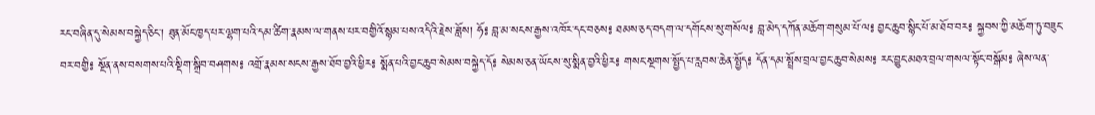རང་བཞིན་དུ་སེམས་བསྐྱེད་ཅིང་། ཐུན་མོང་ཁྱད་པར་ལྷག་པའི་དམ་ཚིག་རྣམས་ལ་གནས་པར་བགྱིའོ་སྙམ་པས་འདིའི་རྗེས་ཟློས། ཧོ༔ བླ་མ་སངས་རྒྱས་འཁོར་དང་བཅས༔ ཐམས་ཅད་བདག་ལ་དགོངས་སུ་གསོལ༔ བླ་མེད་དཀོན་མཆོག་གསུམ་པོ་ལ༔ བྱང་ཆུབ་སྙིང་པོ་མ་ཐོབ་བར༔ སྐྱབས་ཀྱི་མཆོག་ཏུ་བཟུང་བར་བགྱི༔ སྔོན་ནས་བསགས་པའི་སྡིག་སྒྲིབ་བཤགས༔ འགྲོ་རྣམས་སངས་རྒྱས་ཐོབ་བྱའི་ཕྱིར༔ སྨོན་པའི་བྱང་ཆུབ་སེམས་བསྐྱེད་དོ༔ སེམས་ཅན་ཡོངས་སུ་སྨིན་བྱའི་ཕྱིར༔ གསང་སྔགས་སྤྱོད་པ་རླབས་ཆེན་སྤྱོད༔ དོན་དམ་སྤྲོས་བྲལ་བྱང་ཆུབ་སེམས༔ རང་བྱུང་མཐའ་བྲལ་གསལ་སྟོང་བསྒོམ༔ ཞེས་ལན་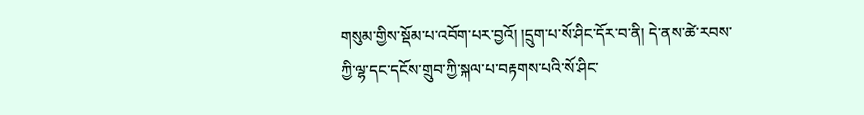གསུམ་གྱིས་སྡོམ་པ་འབོག་པར་བྱའོ། །དྲུག་པ་སོ་ཤིང་དོར་བ་ནི། དེ་ནས་ཚེ་རབས་ཀྱི་ལྷ་དང་དངོས་གྲུབ་ཀྱི་སྐལ་པ་བརྟགས་པའི་སོ་ཤིང་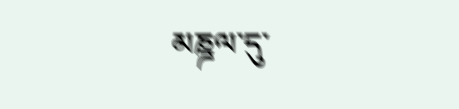མཎྜལ་དུ་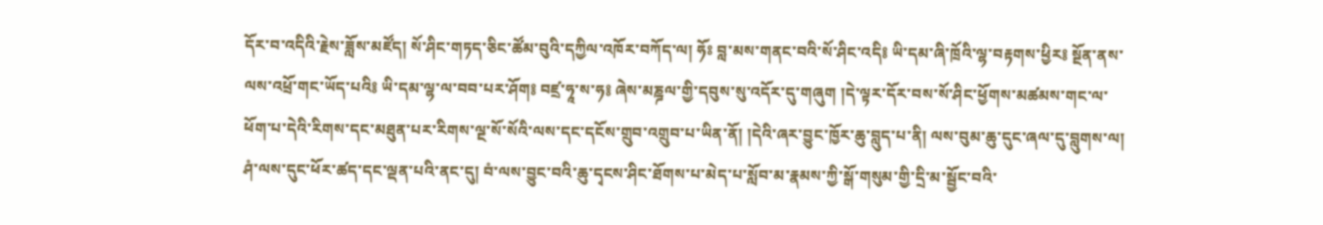དོར་བ་འདིའི་རྗེས་ཟློས་མཛོད། སོ་ཤིང་གཏད་ཅིང་ཚོམ་བུའི་དཀྱིལ་འཁོར་བཀོད་ལ། ཧོཿ བླ་མས་གནང་བའི་སོ་ཤིང་འདི༔ ཡི་དམ་ཞི་ཁྲོའི་ལྷ་བརྟགས་ཕྱིར༔ སྔོན་ནས་ལས་འཕྲོ་གང་ཡོད་པའི༔ ཡི་དམ་ལྷ་ལ་བབ་པར་ཤོག༔ བཛྲ་ཧཱ་ས་ཧ༔ ཞེས་མཎྜལ་གྱི་དབུས་སུ་འདོར་དུ་གཞུག །དེ་ལྟར་དོར་བས་སོ་ཤིང་ཕྱོགས་མཚམས་གང་ལ་ཕོག་པ་དེའི་རིགས་དང་མཐུན་པར་རིགས་ལྔ་སོ་སོའི་ལས་དང་དངོས་གྲུབ་འགྲུབ་པ་ཡིན་ནོ། །དེའི་ཞར་བྱུང་ཁྱོར་ཆུ་བླུད་པ་ནི། ལས་བུམ་ཆུ་དུང་ཞལ་དུ་བླུགས་ལ། ཤཾ་ལས་དུང་ཕོར་ཚད་དང་ལྡན་པའི་ནང་དུ། བཾ་ལས་བྱུང་བའི་ཆུ་དྭངས་ཤིང་ཐོགས་པ་མེད་པ་སློབ་མ་རྣམས་ཀྱི་སྒོ་གསུམ་གྱི་དྲི་མ་སྦྱོང་བའི་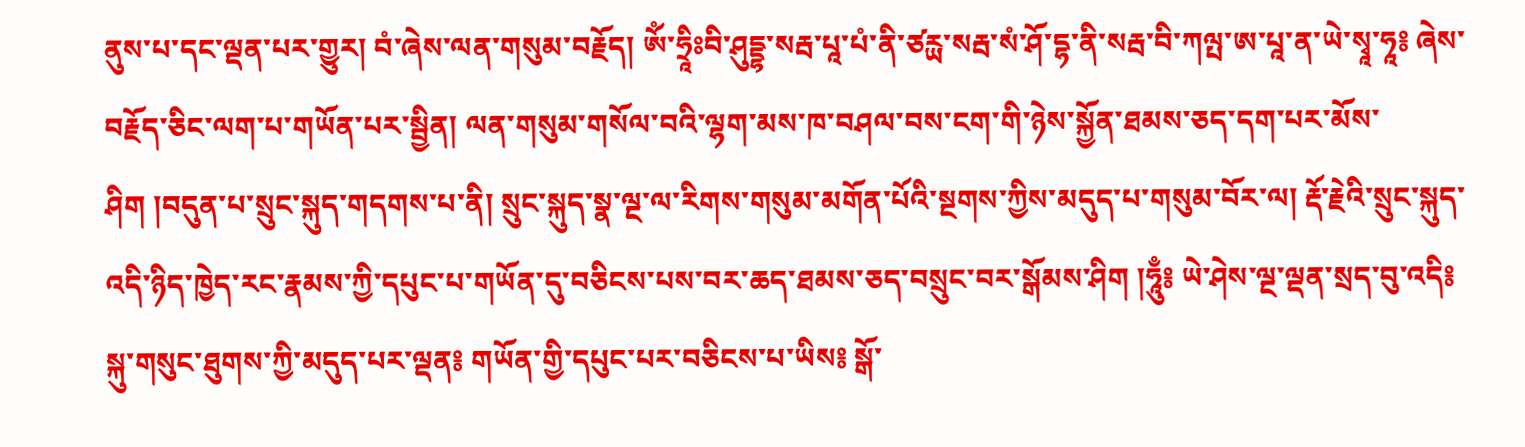ནུས་པ་དང་ལྡན་པར་གྱུར། བཾ་ཞེས་ལན་གསུམ་བརྗོད། ཨོཾ་ཧྲཱིཿབི་ཤུདྡྷ་སརྦ་པཱ་པཾ་ནི་ཙརྻ་སརྦ་སཾ་ཤོ་དྷ་ནི་སརྦ་བི་ཀལྤ་ཨ་པཱ་ན་ཡེ་སྭཱ་ཧཱ༔ ཞེས་བརྗོད་ཅིང་ལག་པ་གཡོན་པར་སྦྱིན། ལན་གསུམ་གསོལ་བའི་ལྷག་མས་ཁ་བཤལ་བས་ངག་གི་ཉེས་སྐྱོན་ཐམས་ཅད་དག་པར་མོས་ཤིག །བདུན་པ་སྲུང་སྐུད་གདགས་པ་ནི། སྲུང་སྐུད་སྣ་ལྔ་ལ་རིགས་གསུམ་མགོན་པོའི་སྔགས་ཀྱིས་མདུད་པ་གསུམ་བོར་ལ། རྡོ་རྗེའི་སྲུང་སྐུད་འདི་ཉིད་ཁྱེད་རང་རྣམས་ཀྱི་དཔུང་པ་གཡོན་དུ་བཅིངས་པས་བར་ཆད་ཐམས་ཅད་བསྲུང་བར་སྒོམས་ཤིག །ཧཱུྃ༔ ཡེ་ཤེས་ལྔ་ལྡན་སྲད་བུ་འདི༔ སྐུ་གསུང་ཐུགས་ཀྱི་མདུད་པར་ལྡན༔ གཡོན་གྱི་དཔུང་པར་བཅིངས་པ་ཡིས༔ སྒོ་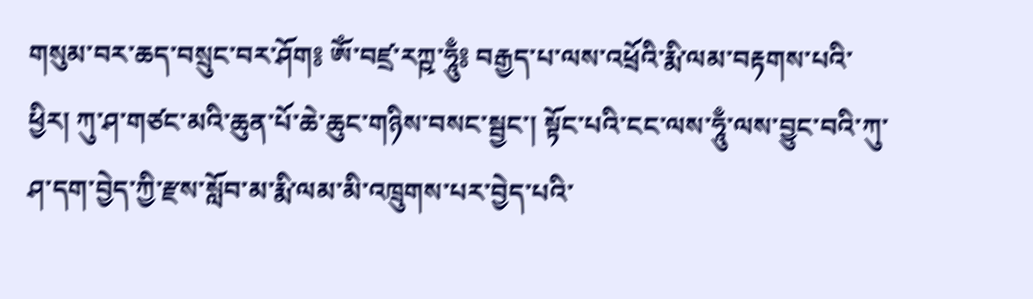གསུམ་བར་ཆད་བསྲུང་བར་ཤོག༔ ཨོཾ་བཛྲ་རཀྵ་ཧཱུྃ༔ བརྒྱད་པ་ལས་འཕྲོའི་རྨི་ལམ་བརྟགས་པའི་ཕྱིར། ཀུ་ཤ་གཙང་མའི་ཆུན་པོ་ཆེ་ཆུང་གཉིས་བསང་སྦྱང་། སྟོང་པའི་ངང་ལས་ཧཱུྃ་ལས་བྱུང་བའི་ཀུ་ཤ་དག་བྱེད་ཀྱི་རྫས་སློབ་མ་རྨི་ལམ་མི་འཁྲུགས་པར་བྱེད་པའི་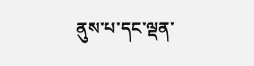ནུས་པ་དང་ལྡན་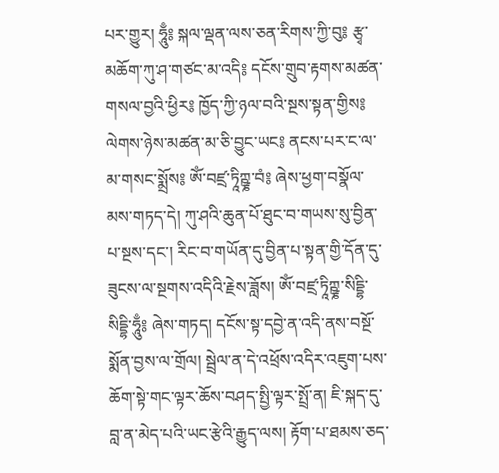པར་གྱུར། ཧཱུྃ༔ སྐལ་ལྡན་ལས་ཅན་རིགས་ཀྱི་བུ༔ རྩྭ་མཆོག་ཀུ་ཤ་གཙང་མ་འདི༔ དངོས་གྲུབ་རྟགས་མཚན་གསལ་བྱའི་ཕྱིར༔ ཁྱོད་ཀྱི་ཉལ་བའི་སྔས་སྟན་གྱིས༔ ལེགས་ཉེས་མཚན་མ་ཅི་བྱུང་ཡང༔ ནངས་པར་ང་ལ་མ་གསང་སྨྲོས༔ ཨོཾ་བཛྲ་ཏཱིཀྵྞ་བཾ༔ ཞེས་ཕྱག་བསྣོལ་མས་གཏད་དེ། ཀུ་ཤའི་ཆུན་པོ་ཐུང་བ་གཡས་སུ་བྱིན་པ་སྔས་དང་། རིང་བ་གཡོན་དུ་བྱིན་པ་སྟན་གྱི་དོན་དུ་ཟུངས་ལ་སྔགས་འདིའི་རྗེས་ཟློས། ཨོཾ་བཛྲ་ཏཱིཀྵྞ་སིདྡྷི་སིདྡྷི་ཧཱུྃ༔ ཞེས་གཏད། དངོས་སྟ་དབྱེ་ན་འདི་ནས་བསྔོ་སྨོན་བྱས་ལ་གྲོལ། སྦྲེལ་ན་དེ་འཕྲོས་འདིར་འཇུག་པས་ཆོག་སྟེ་གང་ལྟར་ཆོས་བཤད་སྤྱི་ལྟར་སྤྲོ་ན། ཇི་སྐད་དུ་བླ་ན་མེད་པའི་ཡང་རྩེའི་རྒྱུད་ལས། རྟོག་པ་ཐམས་ཅད་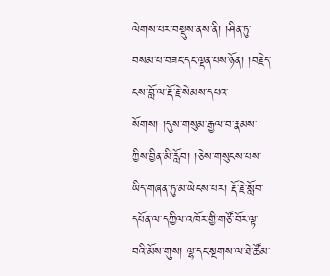ལེགས་པར་བསྡུས་ནས་ནི། །ཤིན་ཏུ་བསམ་པ་བཟང་དང་ལྡན་པས་ཉོན། །བརྗེད་ངས་བློ་ལ་རྡོ་རྗེ་སེམས་དཔའ་སོགས། །དུས་གསུམ་རྒྱལ་བ་རྣམས་ཀྱིས་བྱིན་མི་རློབ། །ཅེས་གསུངས་པས་ཡིད་གཞན་ཏུ་མ་ཡེངས་པར། རྡོ་རྗེ་སློབ་དཔོན་ལ་དཀྱིལ་འཁོར་གྱི་གཙོ་བོར་ལྟ་བའི་མོས་གུས། ལྷ་དང་སྔགས་ལ་ཐེ་ཚོམ་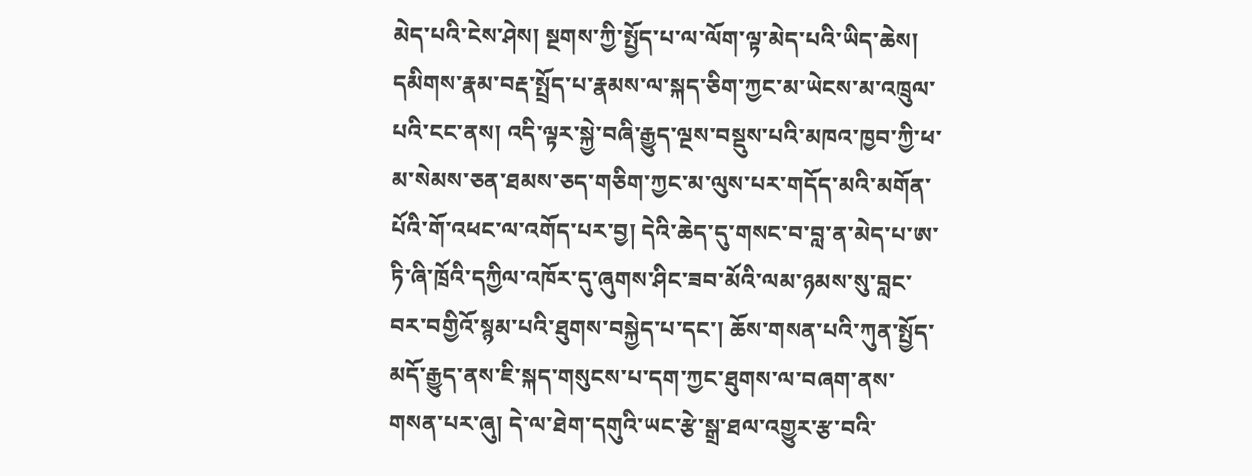མེད་པའི་ངེས་ཤེས། སྔགས་ཀྱི་སྤྱོད་པ་ལ་ལོག་ལྟ་མེད་པའི་ཡིད་ཆེས། དམིགས་རྣམ་བརྡ་སྤྲོད་པ་རྣམས་ལ་སྐད་ཅིག་ཀྱང་མ་ཡེངས་མ་འཁྲུལ་པའི་ངང་ནས། འདི་ལྟར་སྐྱེ་བཞི་རྒྱུད་ལྔས་བསྡུས་པའི་མཁའ་ཁྱབ་ཀྱི་ཕ་མ་སེམས་ཅན་ཐམས་ཅད་གཅིག་ཀྱང་མ་ལུས་པར་གདོད་མའི་མགོན་པོའི་གོ་འཕང་ལ་འགོད་པར་བྱ། དེའི་ཆེད་དུ་གསང་བ་བླ་ན་མེད་པ་ཨ་ཏི་ཞི་ཁྲོའི་དཀྱིལ་འཁོར་དུ་ཞུགས་ཤིང་ཟབ་མོའི་ལམ་ཉམས་སུ་བླང་བར་བགྱིའོ་སྙམ་པའི་ཐུགས་བསྐྱེད་པ་དང་། ཆོས་གསན་པའི་ཀུན་སྤྱོད་མདོ་རྒྱུད་ནས་ཇི་སྐད་གསུངས་པ་དག་ཀྱང་ཐུགས་ལ་བཞག་ནས་གསན་པར་ཞུ། དེ་ལ་ཐེག་དགུའི་ཡང་རྩེ་སྒྲ་ཐལ་འགྱུར་རྩ་བའི་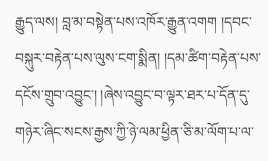རྒྱུད་ལས། བླ་མ་བསྟེན་པས་འཁོར་རྒྱུན་འགག །དབང་བསྐུར་བརྟེན་པས་ལུས་ངག་སྨིན། །དམ་ཚིག་བརྟེན་པས་དངོས་གྲུབ་འབྱུང་། །ཞེས་འབྱུང་བ་ལྟར་ཐར་པ་དོན་དུ་གཉེར་ཞིང་སངས་རྒྱས་ཀྱི་ཉེ་ལམ་ཕྱིན་ཅི་མ་ལོག་པ་ལ་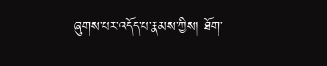ཞུགས་པར་འདོད་པ་རྣམས་ཀྱིས། ཐོག་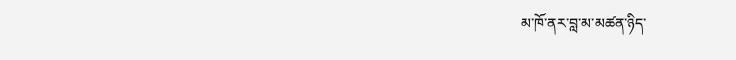མ་ཁོ་ནར་བླ་མ་མཚན་ཉིད་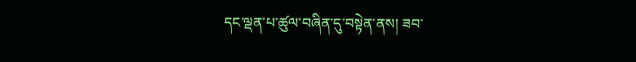དང་ལྡན་པ་ཚུལ་བཞིན་དུ་བསྟེན་ནས། ཟབ་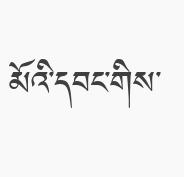མོའི་དབང་གིས་